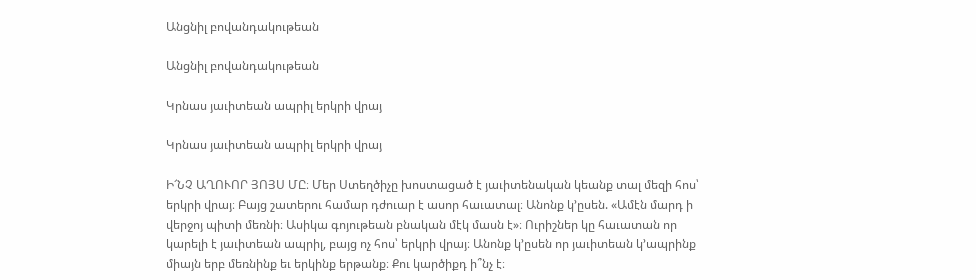Անցնիլ բովանդակութեան

Անցնիլ բովանդակութեան

Կրնաս յաւիտեան ապրիլ երկրի վրայ

Կրնաս յաւիտեան ապրիլ երկրի վրայ

Ի՜ՆՉ ԱՂՈՒՈՐ ՅՈՅՍ ՄԸ։ Մեր Ստեղծիչը խոստացած է յաւիտենական կեանք տալ մեզի հոս՝ երկրի վրայ։ Բայց շատերու համար դժուար է ասոր հաւատալ։ Անոնք կ’ըսեն. «Ամէն մարդ ի վերջոյ պիտի մեռնի։ Ասիկա գոյութեան բնական մէկ մասն է»։ Ուրիշներ կը հաւատան որ կարելի է յաւիտեան ապրիլ, բայց ոչ հոս՝ երկրի վրայ։ Անոնք կ’ըսեն որ յաւիտեան կ’ապրինք միայն երբ մեռնինք եւ երկինք երթանք։ Քու կարծիքդ ի՞նչ է։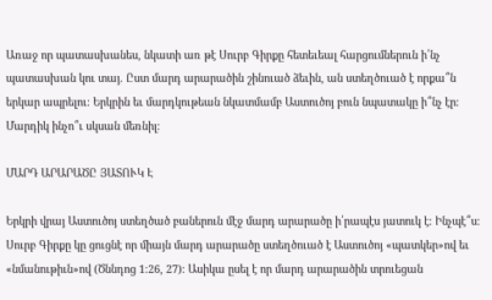Առաջ որ պատասխանես, նկատի առ թէ Սուրբ Գիրքը հետեւեալ հարցումներուն ի՛նչ պատասխան կու տայ. Ըստ մարդ արարածին շինուած ձեւին, ան ստեղծուած է որքա՞ն երկար ապրելու։ Երկրին եւ մարդկութեան նկատմամբ Աստուծոյ բուն նպատակը ի՞նչ էր։ Մարդիկ ինչո՞ւ սկսան մեռնիլ։

ՄԱՐԴ ԱՐԱՐԱԾԸ ՅԱՏՈՒԿ Է

Երկրի վրայ Աստուծոյ ստեղծած բաներուն մէջ մարդ արարածը ի՛րապէս յատուկ է։ Ինչպէ՞ս։ Սուրբ Գիրքը կը ցուցնէ որ միայն մարդ արարածը ստեղծուած է Աստուծոյ «պատկեր»ով եւ «նմանութիւն»ով (Ծննդոց 1։26, 27)։ Ասիկա ըսել է որ մարդ արարածին տրուեցան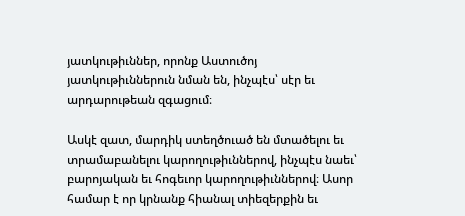յատկութիւններ, որոնք Աստուծոյ յատկութիւններուն նման են, ինչպէս՝ սէր եւ արդարութեան զգացում։

Ասկէ զատ, մարդիկ ստեղծուած են մտածելու եւ տրամաբանելու կարողութիւններով, ինչպէս նաեւ՝ բարոյական եւ հոգեւոր կարողութիւններով։ Ասոր համար է որ կրնանք հիանալ տիեզերքին եւ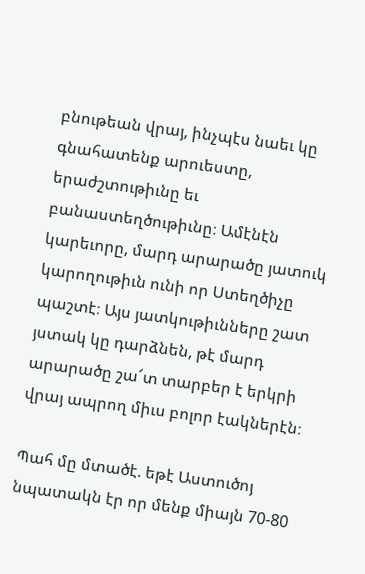բնութեան վրայ, ինչպէս նաեւ կը գնահատենք արուեստը, երաժշտութիւնը եւ բանաստեղծութիւնը։ Ամէնէն կարեւորը, մարդ արարածը յատուկ կարողութիւն ունի որ Ստեղծիչը պաշտէ։ Այս յատկութիւնները շատ յստակ կը դարձնեն, թէ մարդ արարածը շա՜տ տարբեր է երկրի վրայ ապրող միւս բոլոր էակներէն։

Պահ մը մտածէ. եթէ Աստուծոյ նպատակն էր որ մենք միայն 70-80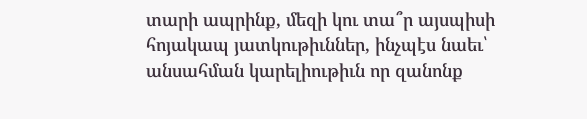տարի ապրինք, մեզի կու տա՞ր այսպիսի հոյակապ յատկութիւններ, ինչպէս նաեւ՝ անսահման կարելիութիւն որ զանոնք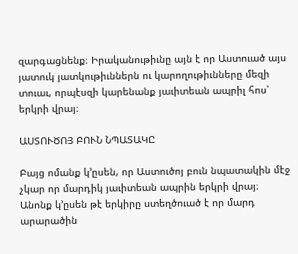զարգացնենք։ Իրականութիւնը այն է որ Աստուած այս յատուկ յատկութիւններն ու կարողութիւնները մեզի տուաւ, որպէսզի կարենանք յաւիտեան ապրիլ հոս՝ երկրի վրայ։

ԱՍՏՈՒԾՈՅ ԲՈՒՆ ՆՊԱՏԱԿԸ

Բայց ոմանք կ’ըսեն, որ Աստուծոյ բուն նպատակին մէջ չկար որ մարդիկ յաւիտեան ապրին երկրի վրայ։ Անոնք կ’ըսեն թէ երկիրը ստեղծուած է որ մարդ արարածին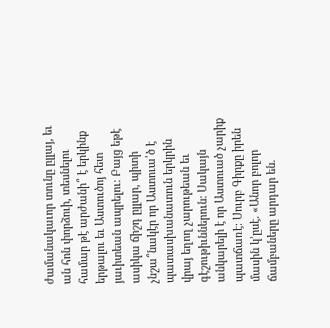ժամանակաւոր տունը ըլլայ, եւ ան հոն փորձուի, տեսնելու համար թէ արժանի՞ է երկինք երթալու եւ Աստուծոյ հետ յաւիտեան ապրելու։ Բայց եթէ ասիկա ճիշդ ըլլար, պիտի չնշա՞նակէր որ Աստուա՛ծ է պատասխանատուն երկրին վրայ եղող չարութեան եւ գէշութիւններուն։ Սակայն անկարելի է որ Աստուած չարիք պատճառէ։ Սուրբ Գիրքը իրեն մասին կ’ըսէ. «Անոր բոլոր ճամբաները արդար են.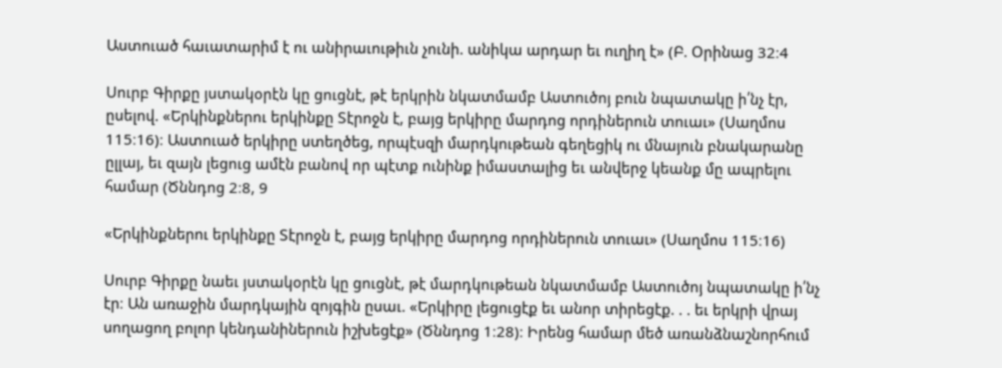Աստուած հաւատարիմ է ու անիրաւութիւն չունի. անիկա արդար եւ ուղիղ է» (Բ. Օրինաց 32։4

Սուրբ Գիրքը յստակօրէն կը ցուցնէ, թէ երկրին նկատմամբ Աստուծոյ բուն նպատակը ի՛նչ էր, ըսելով. «Երկինքներու երկինքը Տէրոջն է, բայց երկիրը մարդոց որդիներուն տուաւ» (Սաղմոս 115։16)։ Աստուած երկիրը ստեղծեց, որպէսզի մարդկութեան գեղեցիկ ու մնայուն բնակարանը ըլլայ, եւ զայն լեցուց ամէն բանով որ պէտք ունինք իմաստալից եւ անվերջ կեանք մը ապրելու համար (Ծննդոց 2։8, 9

«Երկինքներու երկինքը Տէրոջն է, բայց երկիրը մարդոց որդիներուն տուաւ» (Սաղմոս 115։16)

Սուրբ Գիրքը նաեւ յստակօրէն կը ցուցնէ, թէ մարդկութեան նկատմամբ Աստուծոյ նպատակը ի՛նչ էր։ Ան առաջին մարդկային զոյգին ըսաւ. «Երկիրը լեցուցէք եւ անոր տիրեցէք. . . եւ երկրի վրայ սողացող բոլոր կենդանիներուն իշխեցէք» (Ծննդոց 1։28)։ Իրենց համար մեծ առանձնաշնորհում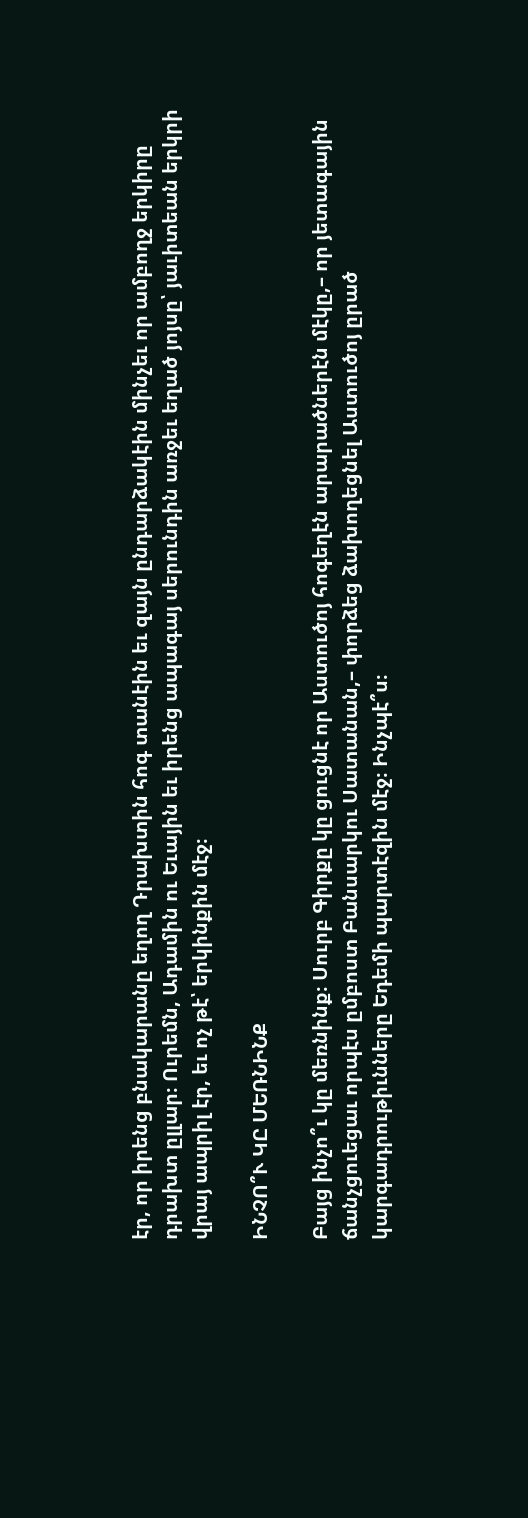էր, որ իրենց բնակարանը եղող Դրախտին հոգ տանէին եւ զայն ընդարձակէին մինչեւ որ ամբողջ երկիրը դրախտ ըլլար։ Ուրեմն, Ադամին ու Եւային եւ իրենց ապագայ սերունդին առջեւ եղած յոյսը՝ յաւիտեան երկրի վրայ ապրիլ էր, եւ ոչ թէ՝ երկինքին մէջ։

ԻՆՉՈ՞Ւ ԿԸ ՄԵՌՆԻՆՔ

Բայց ինչո՞ւ կը մեռնինք։ Սուրբ Գիրքը կը ցուցնէ որ Աստուծոյ հոգեղէն արարածներէն մէկը,– որ յետագային ճանչցուեցաւ որպէս ըմբոստ Բանսարկու Սատանան,– փորձեց ձախողեցնել Աստուծոյ ըրած կարգադրութիւնները Եդեմի պարտէզին մէջ։ Ինչպէ՞ս։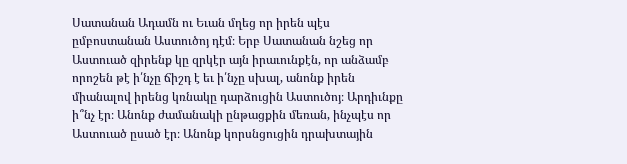Սատանան Ադամն ու Եւան մղեց որ իրեն պէս ըմբոստանան Աստուծոյ դէմ։ Երբ Սատանան նշեց որ Աստուած զիրենք կը զրկէր այն իրաւունքէն, որ անձամբ որոշեն թէ ի՛նչը ճիշդ է եւ ի՛նչը սխալ, անոնք իրեն միանալով իրենց կռնակը դարձուցին Աստուծոյ։ Արդիւնքը ի՞նչ էր։ Անոնք ժամանակի ընթացքին մեռան, ինչպէս որ Աստուած ըսած էր։ Անոնք կորսնցուցին դրախտային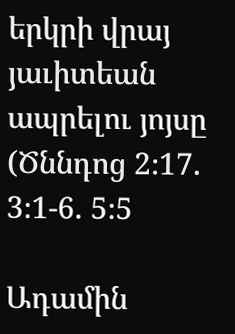երկրի վրայ յաւիտեան ապրելու յոյսը (Ծննդոց 2։17. 3։1-6. 5։5

Ադամին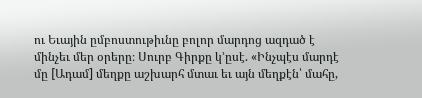ու Եւային ըմբոստութիւնը բոլոր մարդոց ազդած է մինչեւ մեր օրերը։ Սուրբ Գիրքը կ’ըսէ. «Ինչպէս մարդէ մը [Ադամ] մեղքը աշխարհ մտաւ եւ այն մեղքէն՝ մահը,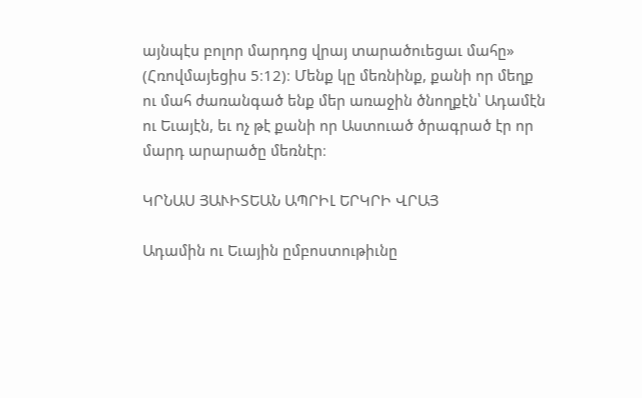այնպէս բոլոր մարդոց վրայ տարածուեցաւ մահը» (Հռովմայեցիս 5։12)։ Մենք կը մեռնինք, քանի որ մեղք ու մահ ժառանգած ենք մեր առաջին ծնողքէն՝ Ադամէն ու Եւայէն, եւ ոչ թէ քանի որ Աստուած ծրագրած էր որ մարդ արարածը մեռնէր։

ԿՐՆԱՍ ՅԱՒԻՏԵԱՆ ԱՊՐԻԼ ԵՐԿՐԻ ՎՐԱՅ

Ադամին ու Եւային ըմբոստութիւնը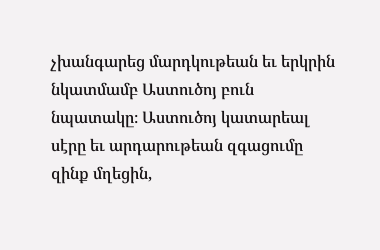չխանգարեց մարդկութեան եւ երկրին նկատմամբ Աստուծոյ բուն նպատակը։ Աստուծոյ կատարեալ սէրը եւ արդարութեան զգացումը զինք մղեցին,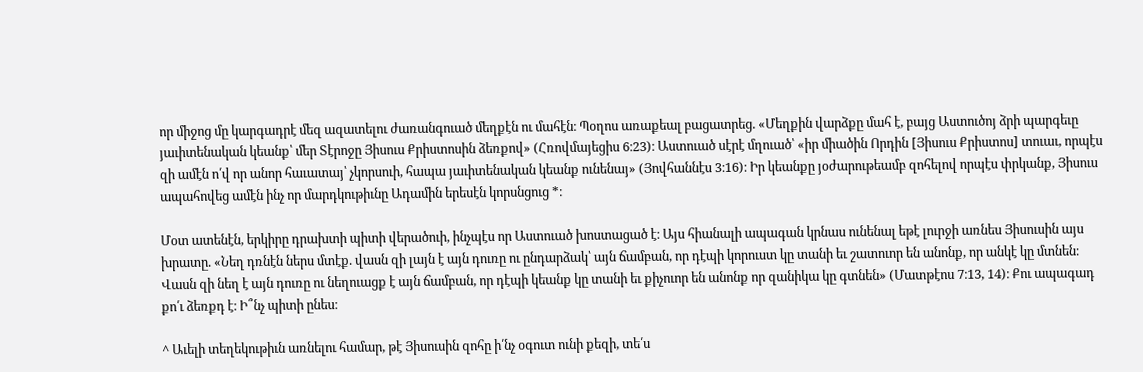որ միջոց մը կարգադրէ մեզ ազատելու ժառանգուած մեղքէն ու մահէն։ Պօղոս առաքեալ բացատրեց. «Մեղքին վարձքը մահ է, բայց Աստուծոյ ձրի պարգեւը յաւիտենական կեանք՝ մեր Տէրոջը Յիսուս Քրիստոսին ձեռքով» (Հռովմայեցիս 6։23)։ Աստուած սէրէ մղուած՝ «իր միածին Որդին [Յիսուս Քրիստոս] տուաւ, որպէս զի ամէն ո՛վ որ անոր հաւատայ՝ չկորսուի, հապա յաւիտենական կեանք ունենայ» (Յովհաննէս 3։16)։ Իր կեանքը յօժարութեամբ զոհելով որպէս փրկանք, Յիսուս ապահովեց ամէն ինչ որ մարդկութիւնը Ադամին երեսէն կորսնցուց *։

Մօտ ատենէն, երկիրը դրախտի պիտի վերածուի, ինչպէս որ Աստուած խոստացած է։ Այս հիանալի ապագան կրնաս ունենալ եթէ լուրջի առնես Յիսուսին այս խրատը. «Նեղ դռնէն ներս մտէք. վասն զի լայն է այն դուռը ու ընդարձակ՝ այն ճամբան, որ դէպի կորուստ կը տանի եւ շատուոր են անոնք, որ անկէ կը մտնեն։ Վասն զի նեղ է այն դուռը ու նեղուացք է այն ճամբան, որ դէպի կեանք կը տանի եւ քիչուոր են անոնք որ զանիկա կը գտնեն» (Մատթէոս 7։13, 14)։ Քու ապագադ քո՛ւ ձեռքդ է։ Ի՞նչ պիտի ընես։

^ Աւելի տեղեկութիւն առնելու համար, թէ Յիսուսին զոհը ի՛նչ օգուտ ունի քեզի, տե՛ս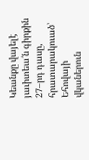Կեանքը վայելէ յաւիտեա՛ն գիրքին 27–րդ դասը, հրատարակուած՝ Եհովայի վկաներուն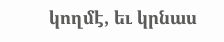կողմէ, եւ կրնաս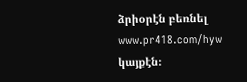ձրիօրէն բեռնել www.pr418.com/hyw կայքէն։